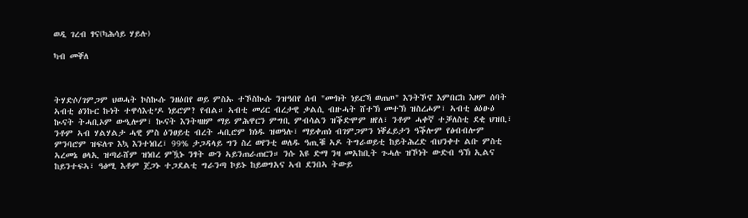ወዲ ገረብ ፃና(ካሕሳይ ሃይሉ)

ካብ መቐለ



ትሃድሶ/ገምጋም ህወሓት ኮስኲሱ ንዘዕበየ ወይ ምስኡ ተኾስኲሱ ንዝዓበየ ሰብ "ሙክት ነይርኻ ወጠጦ" እንትኾኖ እምበርከ እዞም ሰባት ኣብቲ ፅንኩር ኩነት ተዋሳእቲ’ዶ ነይሮም? የብል። ኣብቲ መሪር ብረታዊ ቃልሲ ብዙሓት ሸተኽ መተኽ ዝስረሖም፣ ኣብቲ ፅዕፁዕ ኲናት ትሓቢኦም ውዒሎም፣ ኲናት እንትዛዘም ማይ ምሕዋርን ምግቢ ምብሳልን ዝቕድሞም ዘየለ፣ ንቶም ሓቀኛ ተቓለስቲ ደቂ ህዝቢ፣ ንቶም ኣብ ሃልሃልታ ሓዊ ምስ ዕንፀይቲ ብረት ሓቢሮም ክነዱ ዝወዓሉ፣ ማይቀጠነ ብገምጋምን ነቐፈይታን ዓቕሎም የፅብብሎም ምንባሮም ዝፍለጥ እኳ እንተነበረ፣ 99% ታጋዳላይ ግን ስረ ወየንቲ ወለዱ ዓጢቑ ኣዶ ትግራወይቲ ከይትሕረድ ብህንቀተ ልቡ ምስቲ ኣረመኔ ፀላኢ ዝጣራሸም ዝነበረ ምዃኑ ንፃት ውን ኣይንጠራጠርን። ንሱ እዩ ድማ ንዛ መአከቢት ጉሓሉ ዝኾነት ውድብ ዓኽ ኢልና ከይንተፍኣ፣ ዓፅሚ እቶም ጀጋኑ ተጋደልቲ ግራንጣ ኮይኑ ከይወግአና ኣብ ደንበኣ ትውይ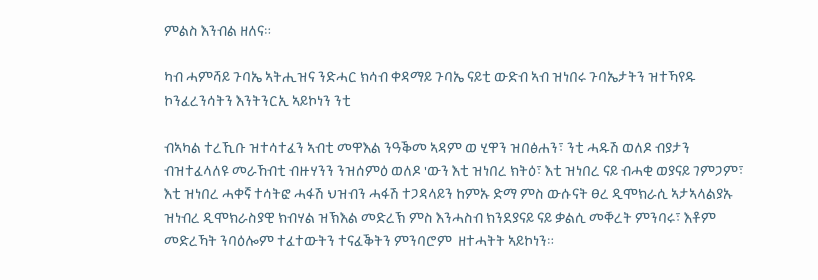ምልስ እንብል ዘለና።

ካብ ሓምሻይ ጉባኤ ኣትሒዝና ንድሓር ክሳብ ቀዳማይ ጉባኤ ናይቲ ውድብ ኣብ ዝነበሩ ጉባኤታትን ዝተኻየዱ ኮንፈረንሳትን እንትንርኢ ኣይኮነን ንቲ

ብኣካል ተረኺቡ ዝተሳተፈን ኣብቲ መዋእል ንዓቕመ ኣዳም ወ ሂዋን ዝበፅሐን፣ ንቲ ሓዱሽ ወለዶ ብያታን ብዝተፈላለዩ መራኸብቲ ብዙሃንን ንዝሰምዕ ወለዶ 'ውን እቲ ዝነበረ ክትዕ፣ እቲ ዝነበረ ናይ ብሓቂ ወያናይ ገምጋም፣ እቲ ዝነበረ ሓቀኛ ተሳትፎ ሓፋሽ ህዝብን ሓፋሽ ተጋዳላይን ከምኡ ድማ ምስ ውሱናት ፀረ ዲሞክራሲ ኣታኣላልያኡ ዝነብረ ዲሞክራስያዊ ክብሃል ዝኽእል መድረኽ ምስ እንሓስብ ክንደያናይ ናይ ቃልሲ መቐረት ምንባሩ፣ እቶም መድረኻት ንባዕሎም ተፈተውትን ተናፈቕትን ምንባሮም  ዘተሓትት ኣይኮነን።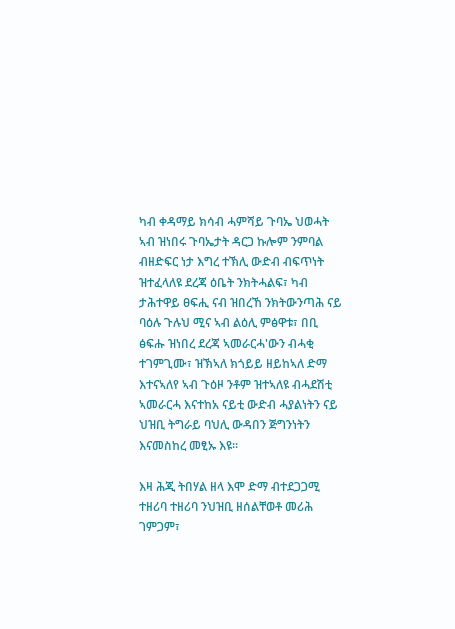ካብ ቀዳማይ ክሳብ ሓምሻይ ጉባኤ ህወሓት ኣብ ዝነበሩ ጉባኤታት ዳርጋ ኩሎም ንምባል ብዘድፍር ነታ እግረ ተኽሊ ውድብ ብፍጥነት ዝተፈላለዩ ደረጃ ዕቤት ንክትሓልፍ፣ ካብ ታሕተዋይ ፀፍሒ ናብ ዝበረኸ ንክትውንጣሕ ናይ ባዕሉ ጉሉህ ሚና ኣብ ልዕሊ ምፅዋቱ፣ በቢ ፅፍሑ ዝነበረ ደረጃ ኣመራርሓ'ውን ብሓቂ ተገምጊሙ፣ ዝኽኣለ ክጎይይ ዘይከኣለ ድማ እተናኣለየ ኣብ ጉዕዞ ንቶም ዝተኣለዩ ብሓደሽቲ ኣመራርሓ እናተከአ ናይቲ ውድብ ሓያልነትን ናይ ህዝቢ ትግራይ ባህሊ ውዳበን ጅግንነትን  እናመስከረ መፂኡ እዩ።

እዛ ሕጂ ትበሃል ዘላ እሞ ድማ ብተደጋጋሚ ተዘሪባ ተዘሪባ ንህዝቢ ዘሰልቸወቶ መሪሕ ገምጋም፣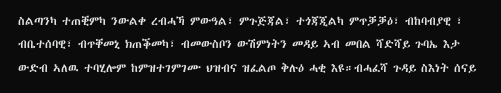ስልጣንካ ተጠቒምካ ንውልቀ ረብሓኻ ምውዓል፣ ምጉጅጃል፣ ተጎጃጂልካ ምጥቓቓዕ፣ ብከባብያዊ ፣ ብቤተሰባዊ፣ ብጥቐመኒ ክጠቕመካ፣ ብመውስቦን ውሽምነትን መዳይ ኣብ መበል ሻድሻይ ጉባኤ እታ ውድብ ኣለዉ ተባሂሎም ከምዝተገምገሙ ህዝብና ዝፈልጦ ቅሉዕ ሓቂ እዩ።ብሓፈሻ ጉዳይ ስእነት ሰናይ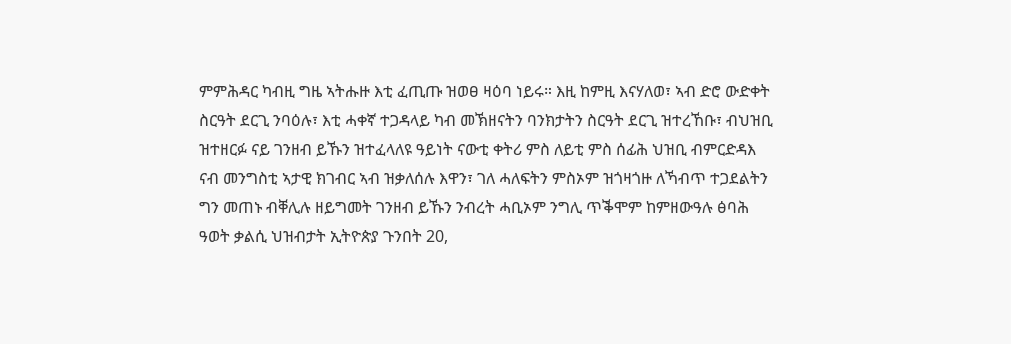ምምሕዳር ካብዚ ግዜ ኣትሑዙ እቲ ፈጢጡ ዝወፀ ዛዕባ ነይሩ። እዚ ከምዚ እናሃለወ፣ ኣብ ድሮ ውድቀት ስርዓት ደርጊ ንባዕሉ፣ እቲ ሓቀኛ ተጋዳላይ ካብ መኽዘናትን ባንክታትን ስርዓት ደርጊ ዝተረኸቡ፣ ብህዝቢ ዝተዘርፉ ናይ ገንዘብ ይኹን ዝተፈላለዩ ዓይነት ናውቲ ቀትሪ ምስ ለይቲ ምስ ሰፊሕ ህዝቢ ብምርድዳእ ናብ መንግስቲ ኣታዊ ክገብር ኣብ ዝቃለሰሉ እዋን፣ ገለ ሓለፍትን ምስኦም ዝጎዛጎዙ ለኻብጥ ተጋደልትን ግን መጠኑ ብቐሊሉ ዘይግመት ገንዘብ ይኹን ንብረት ሓቢኦም ንግሊ ጥቕሞም ከምዘውዓሉ ፅባሕ ዓወት ቃልሲ ህዝብታት ኢትዮጵያ ጉንበት 20,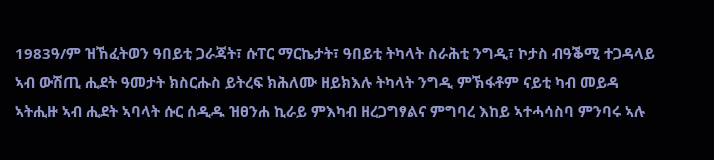1983ዓ/ም ዝኸፈትወን ዓበይቲ ጋራጃት፣ ሱፐር ማርኬታት፣ ዓበይቲ ትካላት ስራሕቲ ንግዲ፣ ኮታስ ብዓቕሚ ተጋዳላይ ኣብ ውሽጢ ሒደት ዓመታት ክስርሑስ ይትረፍ ክሕለሙ ዘይክእሉ ትካላት ንግዲ ምኽፋቶም ናይቲ ካብ መይዳ ኣትሒዙ ኣብ ሒደት ኣባላት ሱር ሰዲዱ ዝፀንሐ ኪራይ ምእካብ ዘረጋግፃልና ምግባረ እከይ ኣተሓሳስባ ምንባሩ ኣሉ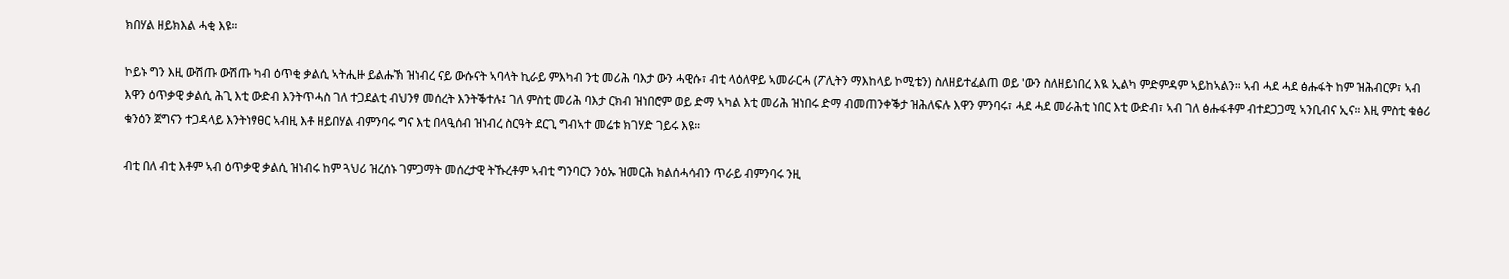ክበሃል ዘይክእል ሓቂ እዩ።

ኮይኑ ግን እዚ ውሽጡ ውሽጡ ካብ ዕጥቂ ቃልሲ ኣትሒዙ ይልሑኽ ዝነብረ ናይ ውሱናት ኣባላት ኪራይ ምእካብ ንቲ መሪሕ ባእታ ውን ሓዊሱ፣ ብቲ ላዕለዋይ ኣመራርሓ (ፖሊትን ማእከላይ ኮሚቴን) ስለዘይተፈልጠ ወይ 'ውን ስለዘይነበረ እዪ ኢልካ ምድምዳም ኣይከኣልን። ኣብ ሓደ ሓደ ፅሑፋት ከም ዝሕብርዎ፣ ኣብ እዋን ዕጥቃዊ ቃልሲ ሕጊ እቲ ውድብ እንትጥሓስ ገለ ተጋደልቲ ብህንፃ መሰረት እንትቕተሉ፤ ገለ ምስቲ መሪሕ ባእታ ርክብ ዝነበሮም ወይ ድማ ኣካል እቲ መሪሕ ዝነበሩ ድማ ብመጠንቀቕታ ዝሕለፍሉ እዋን ምንባሩ፣ ሓደ ሓደ መራሕቲ ነበር እቲ ውድብ፣ ኣብ ገለ ፅሑፋቶም ብተደጋጋሚ ኣንቢብና ኢና። እዚ ምስቲ ቁፅሪ ቁንዕን ጀግናን ተጋዳላይ እንትነፃፀር ኣብዚ እቶ ዘይበሃል ብምንባሩ ግና እቲ በላዒሰብ ዝነብረ ስርዓት ደርጊ ግብኣተ መሬቱ ክገሃድ ገይሩ እዩ።

ብቲ በለ ብቲ እቶም ኣብ ዕጥቃዊ ቃልሲ ዝነብሩ ከም ጓህሪ ዝረሰኑ ገምጋማት መሰረታዊ ትኹረቶም ኣብቲ ግንባርን ንዕኡ ዝመርሕ ክልሰሓሳብን ጥራይ ብምንባሩ ንዚ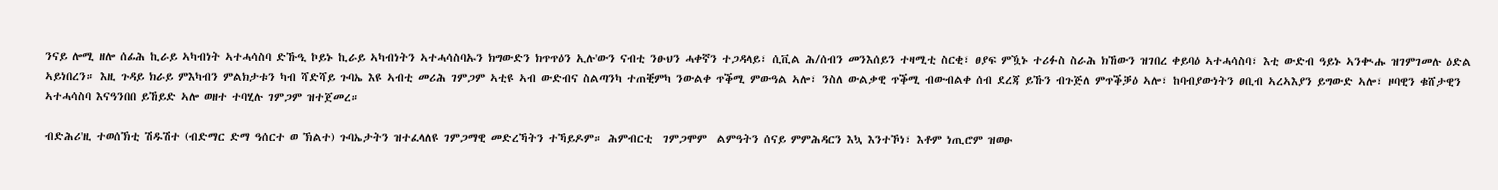ንናይ ሎሚ ዘሎ ሰፊሕ ኪራይ ኣካብነት ኣተሓሳስባ ድኹዒ ኮይኑ ኪራይ ኣካብነትን ኣተሓሳስባኡን ክግውድን ክጥጥዕን ኢሉ'ውን ናብቲ ንፁህን ሓቀኛን ተጋዳላይ፣ ሲቪል ሕ/ሰብን መንእሰይን ተዛሚቲ ስርቂ፣ ፀያፍ ምዃኑ ተሪፉስ ስራሕ ክኸውን ዝገበረ ቀይባዕ ኣተሓሳስባ፣ እቲ ውድብ ዓይኑ ኣንቊሑ ዝገምገመሉ ዕድል ኣይነበረን። እዚ ጉዳይ ክራይ ምእካብን ምልክታቱን ካብ ሻድሻይ ጉባኤ እዩ ኣብቲ መሪሕ ገምጋም ኣቲዩ ኣብ ውድብና ስልጣንካ ተጠቒምካ ንውልቀ ጥቕሚ ምውዓል ኣሎ፣ ንስለ ውልቃዊ ጥቕሚ ብውብልቀ ሰብ ደረጃ ይኹን ብጉጅለ ምጥቕቓዕ ኣሎ፣ ከባብያውነትን ፀቢብ ኣረኣእያን ይግውድ ኣሎ፣ ዞባዊን ቁሸታዊን ኣተሓሳስባ እናዓንበበ ይኸይድ ኣሎ ወዘተ ተባሂሉ ገምጋም ዝተጀመረ።

ብድሕሪ'ዚ ተወሰኽቲ ሽዱሽተ (ብድማር ድማ ዓሰርተ ወ ኽልተ) ጉባኤታትን ዝተፈላለዩ ገምጋማዊ መድረኻትን ተኻይዶም። ሕምብርቲ  ገምጋሞም  ልምዓትን ሰናይ ምምሕዳርን እኳ እንተኾነ፣ እቶም ነጢሮም ዝወፁ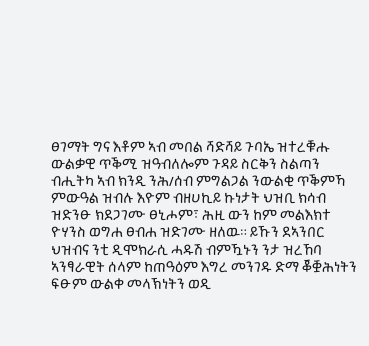ፀገማት ግና እቶም ኣብ መበል ሻድሻይ ጉባኤ ዝተረቑሑ ውልቃዊ ጥቕሚ ዝዓብለሎም ጉዳይ ስርቅን ስልጣን ብሒትካ ኣብ ክንዲ ንሕ/ሰብ ምግልጋል ንውልቂ ጥቕምኻ ምውዓል ዝብሉ እዮም ብዘሀኪይ ኩነታት ህዝቢ ክሳብ ዝድንፁ ክደጋገሙ ፀኒሖም፣ ሕዚ ውን ከም መልእክተ ዮሃንስ ወግሐ ፀብሐ ዝድገሙ ዘለዉ። ይኹን ደኣንበር ህዝብና ንቲ ዲሞክራሲ ሓዱሽ ብምዃኑን ንታ ዝረኸባ ኣንፃራዊት ሰላም ከጠዓዕም እግረ መንገዱ ድማ ቖቛሕነትን ፍፁም ውልቀ መላኽነትን ወዲ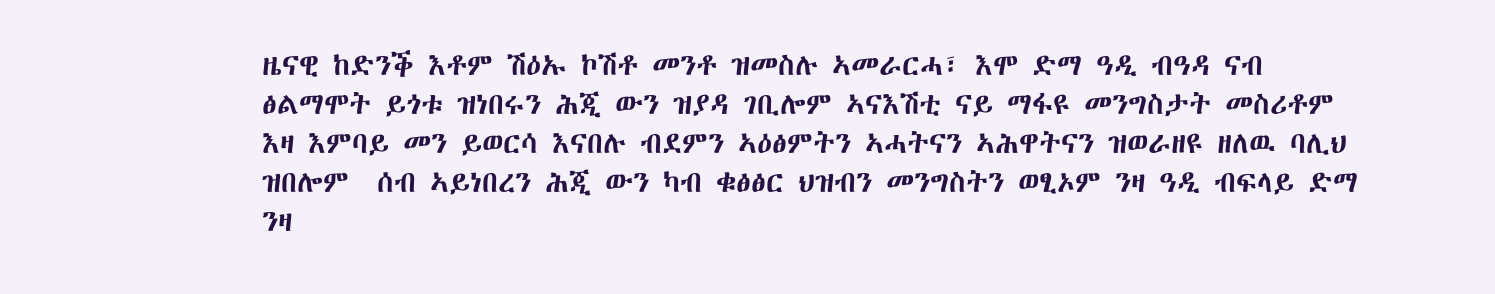ዜናዊ ከድንቕ እቶም ሽዕኡ ኮሽቶ መንቶ ዝመስሉ ኣመራርሓ፣ እሞ ድማ ዓዲ ብዓዳ ናብ ፅልማሞት ይጎቱ ዝነበሩን ሕጂ ውን ዝያዳ ገቢሎም ኣናእሽቲ ናይ ማፋዩ መንግስታት መስሪቶም እዛ እምባይ መን ይወርሳ እናበሉ ብደምን ኣዕፅምትን ኣሓትናን ኣሕዋትናን ዝወራዘዩ ዘለዉ ባሊህ ዝበሎም  ሰብ ኣይነበረን ሕጂ ውን ካብ ቁፅፅር ህዝብን መንግስትን ወፂኦም ንዛ ዓዲ ብፍላይ ድማ ንዛ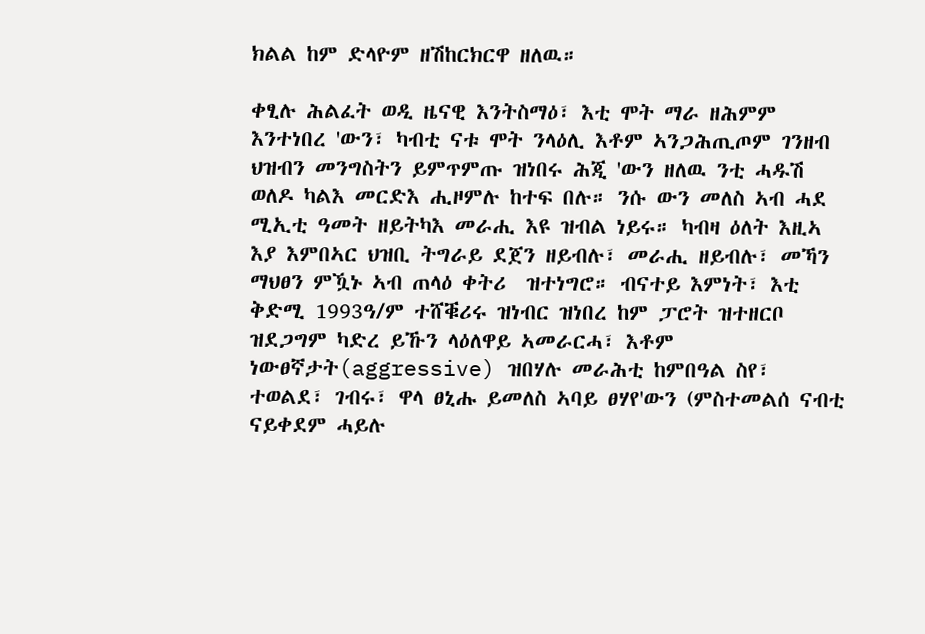ክልል ከም ድላዮም ዘሽከርክርዋ ዘለዉ።

ቀፂሉ ሕልፈት ወዲ ዜናዊ እንትስማዕ፣ እቲ ሞት ማራ ዘሕምም እንተነበረ 'ውን፣ ካብቲ ናቱ ሞት ንላዕሊ እቶም ኣንጋሕጢጦም ገንዘብ ህዝብን መንግስትን ይምጥምጡ ዝነበሩ ሕጂ 'ውን ዘለዉ ንቲ ሓዱሽ ወለዶ ካልእ መርድእ ሒዞምሉ ከተፍ በሉ። ንሱ ውን መለስ ኣብ ሓደ ሚኢቲ ዓመት ዘይትካእ መራሒ እዩ ዝብል ነይሩ። ካብዛ ዕለት እዚኣ እያ እምበኣር ህዝቢ ትግራይ ደጀን ዘይብሉ፣ መራሒ ዘይብሉ፣ መኻን ማህፀን ምዃኑ ኣብ ጠላዕ ቀትሪ  ዝተነግሮ። ብናተይ እምነት፣ እቲ ቅድሚ 1993ዓ/ም ተሸቑሪሩ ዝነብር ዝነበረ ከም ፓሮት ዝተዘርቦ ዝደጋግም ካድረ ይኹን ላዕለዋይ ኣመራርሓ፣ እቶም ነውፀኛታት(aggressive) ዝበሃሉ መራሕቲ ከምበዓል ስየ፣ ተወልደ፣ ገብሩ፣ ዋላ ፀኒሑ ይመለስ ኣባይ ፀሃየ'ውን (ምስተመልሰ ናብቲ ናይቀደም ሓይሉ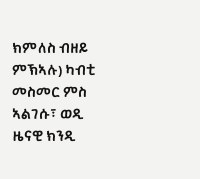ክምለስ ብዘይ ምኽኣሉ) ካብቲ መስመር ምስ ኣልገሱ፣ ወዲ ዜናዊ ክንዲ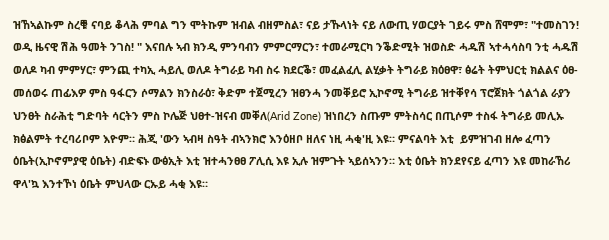ዝኸኣልኩም ስረቑ ናባይ ቆላሕ ምባል ግን ሞትኩም ዝብል ብዘምስል፣ ናይ ታኹላነት ናይ ለውጢ ሃወርያት ገይሩ ምስ ሸሞም፣ "ተመስገን!  ወዲ ዜናዊ ሽሕ ዓመት ንገስ! " እናበሉ ኣብ ክንዲ ምንባብን ምምርማርን፣ ተመራሚርካ ንቕድሚት ዝወስድ ሓዱሽ ኣተሓሳስባ ንቲ ሓዱሽ ወለዶ ካብ ምምሃር፣ ምንጪ ተካኢ ሓይሊ ወለዶ ትግራይ ካብ ስሩ ክደርቕ፣ መፈልፈሊ ልሂቃት ትግራይ ክዕፀዋ፣ ፅሬት ትምህርቲ ክልልና ዕፀ-መሰወሩ ጠፊእዎ ምስ ዓፋርን ሶማልን ክንስራዕ፣ ቅድም ተጀሚረን ዝፀንሓ ንመቐይሮ ኢኮኖሚ ትግራይ ዝተቐየሳ ፕሮጀክት ጎልጎል ራያን ህንፀት ስራሕቲ ግድባት ሳርትን ምስ ኮሌጅ ህፀተ-ዝናብ መቐለ(Arid Zone) ዝነበረን ስጡም ምትስሳር በጢሶም ተስፋ ትግራይ መሊኡ ክፅልምት ተረባሪቦም እዮም። ሕጂ 'ውን ኣብዛ ስዓት ብኣንክሮ እንዕዘቦ ዘለና ነዚ ሓቂ'ዚ እዩ። ምናልባት እቲ  ይምዝገብ ዘሎ ፈጣን ዕቤት(ኢኮኖምያዊ ዕቤት) ብድፍኑ ውፅኢት እቲ ዝተሓንፀፀ ፖሊሲ እዩ ኢሉ ዝምጉት ኣይሰኣንን። እቲ ዕቤት ክንደየናይ ፈጣን እዩ መከራኸሪ ዋላ'ኳ እንተኾነ ዕቤት ምህላው ርኡይ ሓቂ እዩ።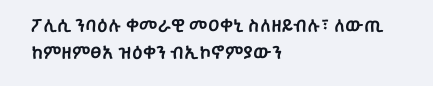ፖሊሲ ንባዕሉ ቀመራዊ መዐቀኒ ስለዘይብሉ፣ ለውጢ ከምዘምፀአ ዝዕቀን ብኢኮኖምያውን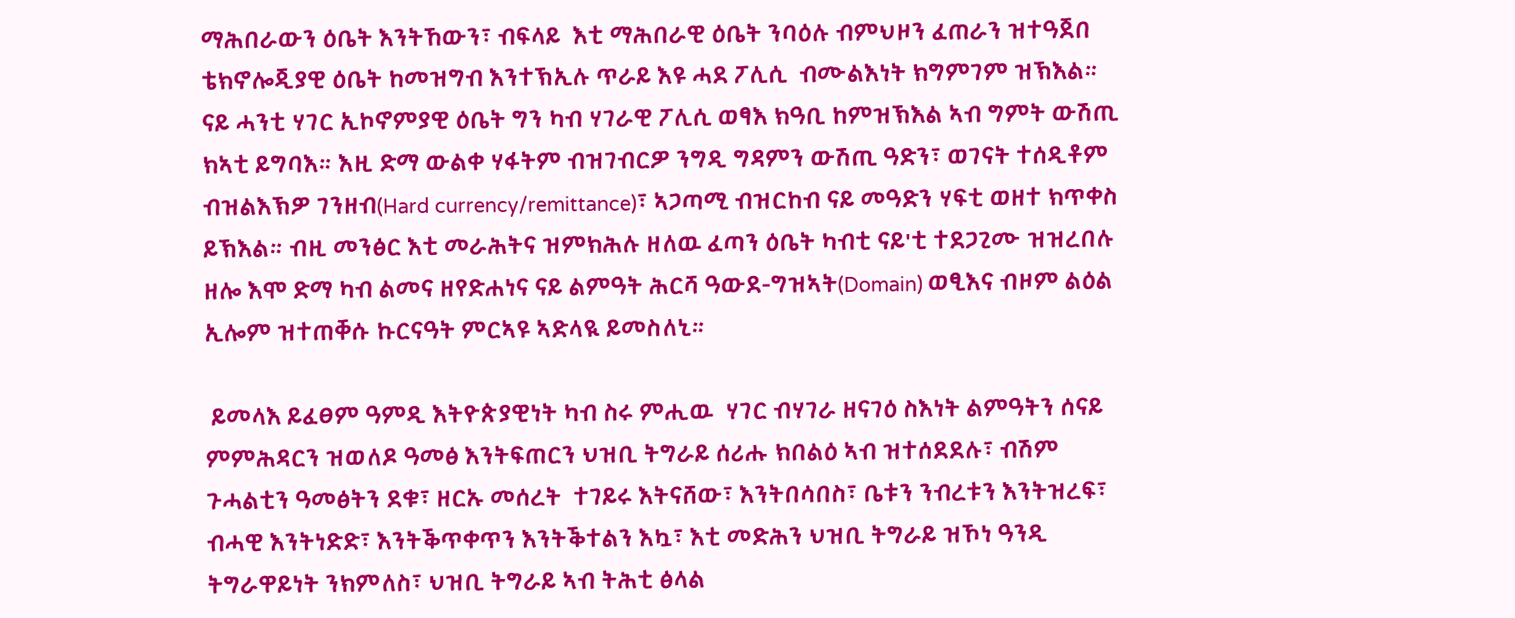ማሕበራውን ዕቤት እንትኸውን፣ ብፍላይ  እቲ ማሕበራዊ ዕቤት ንባዕሉ ብምህዞን ፈጠራን ዝተዓጀበ ቴክኖሎጂያዊ ዕቤት ከመዝግብ እንተኽኢሉ ጥራይ እዩ ሓደ ፖሊሲ  ብሙልእነት ክግምገም ዝኽእል። ናይ ሓንቲ ሃገር ኢኮኖምያዊ ዕቤት ግን ካብ ሃገራዊ ፖሊሲ ወፃእ ክዓቢ ከምዝኽእል ኣብ ግምት ውሽጢ ክኣቲ ይግባእ። እዚ ድማ ውልቀ ሃፋትም ብዝገብርዎ ንግዲ ግዳምን ውሽጢ ዓድን፣ ወገናት ተሰዲቶም ብዝልእኽዎ ገንዘብ(Hard currency/remittance)፣ ኣጋጣሚ ብዝርከብ ናይ መዓድን ሃፍቲ ወዘተ ክጥቀስ ይኽእል። ብዚ መንፅር እቲ መራሕትና ዝምክሕሉ ዘለዉ ፈጣን ዕቤት ካብቲ ናይ'ቲ ተደጋጊሙ ዝዝረበሉ ዘሎ እሞ ድማ ካብ ልመና ዘየድሐነና ናይ ልምዓት ሕርሻ ዓውደ-ግዝኣት(Domain) ወፂእና ብዞም ልዕል ኢሎም ዝተጠቐሱ ኩርናዓት ምርኣዩ ኣድላዪ ይመስለኒ።

 ይመላእ ይፈፀም ዓምዲ እትዮጵያዊነት ካብ ስሩ ምሒዉ  ሃገር ብሃገራ ዘናገዕ ስእነት ልምዓትን ሰናይ ምምሕዳርን ዝወለዶ ዓመፅ እንትፍጠርን ህዝቢ ትግራይ ሰሪሑ ክበልዕ ኣብ ዝተሰደደሉ፣ ብሽም ጉሓልቲን ዓመፅትን ደቁ፣ ዘርኡ መሰረት  ተገይሩ እትናሸው፣ እንትበሳበስ፣ ቤቱን ንብረቱን እንትዝረፍ፣ ብሓዊ እንትነድድ፣ እንትቕጥቀጥን እንትቕተልን እኳ፣ እቲ መድሕን ህዝቢ ትግራይ ዝኾነ ዓንዲ ትግራዋይነት ንክምለስ፣ ህዝቢ ትግራይ ኣብ ትሕቲ ፅላል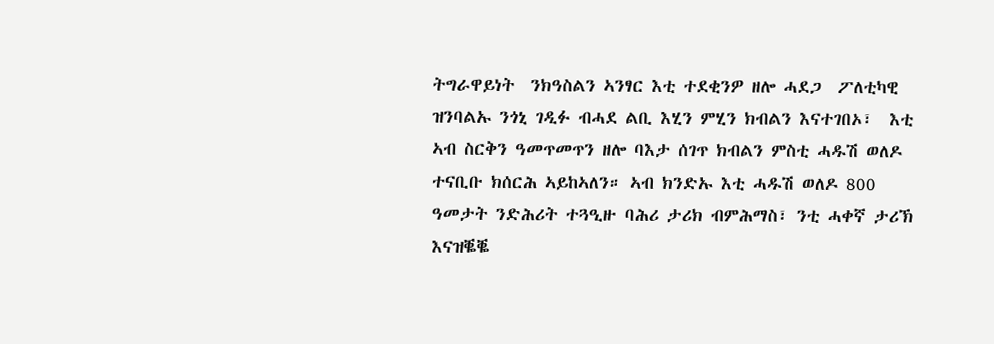ትግራዋይነት  ንክዓስልን ኣንፃር እቲ ተደቂንዎ ዘሎ ሓደጋ  ፖለቲካዊ ዝንባልኡ ንጎኒ ገዲፉ ብሓደ ልቢ እሂን ምሂን ክብልን እናተገበኦ፣  እቲ ኣብ ስርቅን ዓመጥመጥን ዘሎ ባእታ ሰገጥ ክብልን ምስቲ ሓዱሽ ወለዶ ተናቢቡ ክሰርሕ ኣይከኣለን። ኣብ ክንድኡ እቲ ሓዱሽ ወለዶ 800 ዓመታት ንድሕሪት ተጓዒዙ ባሕሪ ታሪክ ብምሕማስ፣ ንቲ ሓቀኛ ታሪኽ እናዝቘቘ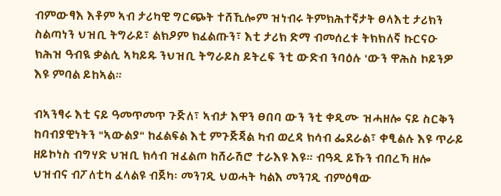ብምውፃእ እቶም ኣብ ታሪካዊ ግርጭት ተሸኺሎም ዝነብሩ ትምክሕተኛታት ፀላእቲ ታሪክን ስልጣነን ህዝቢ ትግራይ፣ ልክዖም ክፈልጡን፣ እቲ ታሪክ ድማ ብመሰረቱ ትክክለኛ ኩርናዑ ክሕዝ ዓብዪ ቃልሲ ኣካይዱ ንህዝቢ ትግራይስ ይትረፍ ንቲ ውድብ ንባዕሉ 'ውን ዋሕስ ኮይንዎ እዩ ምባል ይከኣል።

ብኣንፃሩ እቲ ናይ ዓመጥመጥ ጉጅለ፣ ኣብታ እዋን ፀበባ ውን ንቲ ቀዲሙ ዝሓዘሎ ናይ ስርቅን ከባብያዊነትን "ኣውልያ" ከፈልፍል እቲ ምጉጅጃል ካብ ወረዳ ክሳብ ፌደራል፣ ቀፂልሉ እዩ ጥራይ ዘይኮነስ ብግሃድ ህዝቢ ክሳብ ዝፈልጦ ከሸራሽሮ ተራእዩ እዩ። ብዓዲ ይኹን ብበረኻ ዘሎ ህዝብና ብፖለቲካ ፈላልዩ ብጀካ፡ መንገዲ ህወሓት ካልእ መንገዲ ብምዕፃው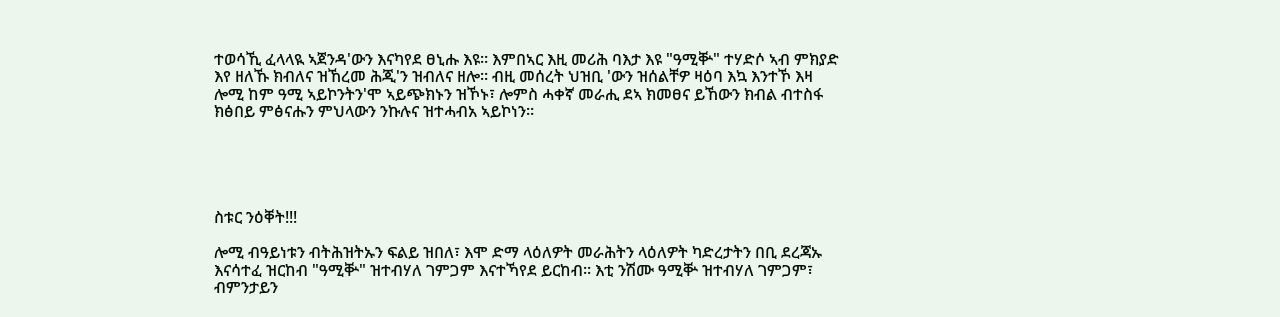ተወሳኺ ፈላላዪ ኣጀንዳ'ውን እናካየደ ፀኒሑ እዩ። እምበኣር እዚ መሪሕ ባእታ እዩ "ዓሚቝ" ተሃድሶ ኣብ ምክያድ እየ ዘለኹ ክብለና ዝኸረመ ሕጂ'ን ዝብለና ዘሎ። ብዚ መሰረት ህዝቢ 'ውን ዝሰልቸዎ ዛዕባ እኳ እንተኾ እዛ ሎሚ ከም ዓሚ ኣይኮንትን'ሞ ኣይጭክኑን ዝኾኑ፣ ሎምስ ሓቀኛ መራሒ ደኣ ክመፀና ይኸውን ክብል ብተስፋ ክፅበይ ምፅናሑን ምህላውን ንኩሉና ዝተሓብአ ኣይኮነን።





ስቱር ንዕቐት!!!

ሎሚ ብዓይነቱን ብትሕዝትኡን ፍልይ ዝበለ፣ እሞ ድማ ላዕለዎት መራሕትን ላዕለዎት ካድረታትን በቢ ደረጃኡ እናሳተፈ ዝርከብ "ዓሚቝ" ዝተብሃለ ገምጋም እናተኻየደ ይርከብ። እቲ ንሽሙ ዓሚቝ ዝተብሃለ ገምጋም፣ ብምንታይን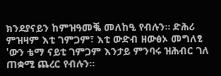ክንደያናይን ከምዝዓመቘ መለከዒ የብሉን። ድሕሪ ምዝዛም እቲ ገምጋም፣ እቲ ውድብ ዘውፅኦ መግለፂ 'ውን ቴማ ናይቲ ገምጋም እንታይ ምንባሩ ዝሕብር ገለ ጠቋሚ ጨረር የብሉን።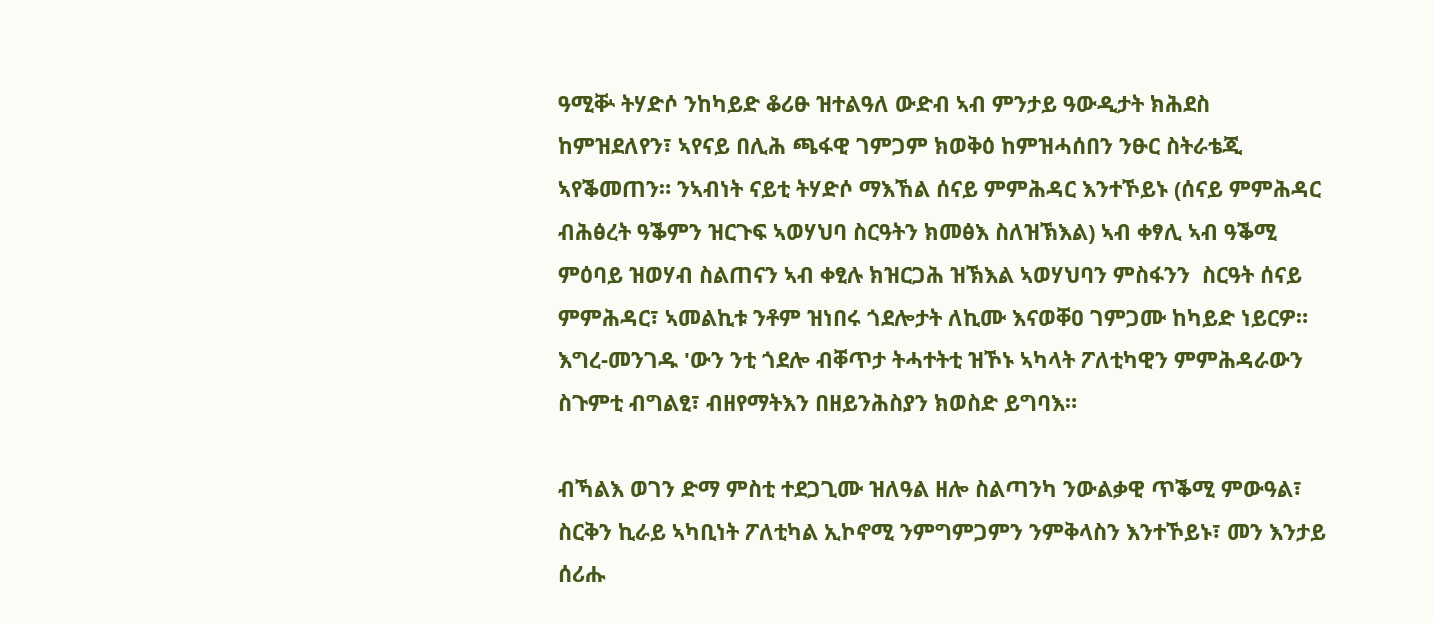ዓሚቝ ትሃድሶ ንከካይድ ቆሪፁ ዝተልዓለ ውድብ ኣብ ምንታይ ዓውዲታት ክሕደስ ከምዝደለየን፣ ኣየናይ በሊሕ ጫፋዊ ገምጋም ክወቅዕ ከምዝሓሰበን ንፁር ስትራቴጂ ኣየቕመጠን። ንኣብነት ናይቲ ትሃድሶ ማእኸል ሰናይ ምምሕዳር እንተኾይኑ (ሰናይ ምምሕዳር  ብሕፅረት ዓቕምን ዝርጉፍ ኣወሃህባ ስርዓትን ክመፅእ ስለዝኽእል) ኣብ ቀፃሊ ኣብ ዓቕሚ ምዕባይ ዝወሃብ ስልጠናን ኣብ ቀፂሉ ክዝርጋሕ ዝኽእል ኣወሃህባን ምስፋንን  ስርዓት ሰናይ ምምሕዳር፣ ኣመልኪቱ ንቶም ዝነበሩ ጎደሎታት ለኪሙ እናወቐዐ ገምጋሙ ከካይድ ነይርዎ። እግረ-መንገዱ 'ውን ንቲ ጎደሎ ብቐጥታ ትሓተትቲ ዝኾኑ ኣካላት ፖለቲካዊን ምምሕዳራውን ስጉምቲ ብግልፂ፣ ብዘየማትእን በዘይንሕስያን ክወስድ ይግባእ።

ብኻልእ ወገን ድማ ምስቲ ተደጋጊሙ ዝለዓል ዘሎ ስልጣንካ ንውልቃዊ ጥቕሚ ምውዓል፣ ስርቅን ኪራይ ኣካቢነት ፖለቲካል ኢኮኖሚ ንምግምጋምን ንምቅላስን እንተኾይኑ፣ መን እንታይ ሰሪሑ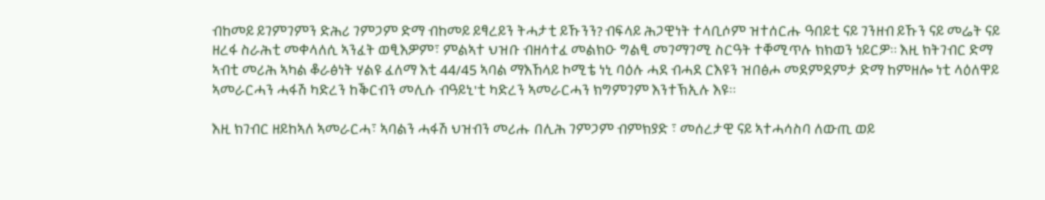ብከመይ ይገምገምን ድሕሪ ገምጋም ድማ ብከመይ ይፃረይን ትሓታቲ ይኹንን? ብፍላይ ሕጋዊነት ተላቢሶም ዝተሰርሑ ዓበይቲ ናይ ገንዘብ ይኹን ናይ መሬት ናይ  ዘረፋ ስራሕቲ መቀላለሲ ኣንፈት ወፂእዎም፣ ምልኣተ ህዝቡ ብዘሳተፈ መልክዑ ግልፂ መገማገሚ ስርዓት ተቐሚጥሉ ክክወን ነይርዎ። እዚ ክትገብር ድማ ኣብቲ መሪሕ ኣካል ቆራፅነት ሃልዩ ፈለማ እቲ 44/45 ኣባል ማእኸላይ ኮሚቴ ነኒ ባዕሉ ሓደ ብሓደ ርእዩን ዝበፅሖ መደምደምታ ድማ ከምዘሎ ነቲ ላዕለዋይ ኣመራርሓን ሓፋሽ ካድረን ከቕርብን መሊሱ ብዓይኒ'ቲ ካድረን ኣመራርሓን ክግምገም እንተኽኢሉ እዩ።

እዚ ክገብር ዘይከኣለ ኣመራርሓ፣ ኣባልን ሓፋሽ ህዝብን መሪሑ በሊሕ ገምጋም ብምክያድ ፣ መሰረታዊ ናይ ኣተሓሳስባ ለውጢ ወይ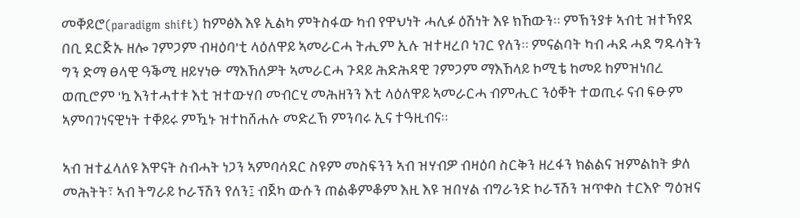መቐይሮ(paradigm shift) ከምፅእ እዩ ኢልካ ምትስፋው ካብ የዋህነት ሓሊፉ ዕሽነት እዩ ክኸውን። ምኽንያቱ ኣብቲ ዝተኻየደ በቢ ደርጅኡ ዘሎ ገምጋም ብዛዕባ'ቲ ላዕለዋይ ኣመራርሓ ትሒም ኢሉ ዝተዛረቦ ነገር የለን። ምናልባት ካብ ሓደ ሓደ ግዱሳትን ግን ድማ ፀላዊ ዓቕሚ ዘይሃነፁ ማእኸለዎት ኣመራርሓ ጉዳይ ሕድሕዳዊ ገምጋም ማእኸላይ ኮሚቴ ከመይ ከምዝነበረ ወጢሮም 'ኳ እንተሓተቱ እቲ ዝተውሃበ መብርሂ መሕዘንን እቲ ላዕለዋይ ኣመራርሓ ብምሒር ንዕቐት ተወጢሩ ናብ ፍፁም ኣምባገነናዊነት ተቐይሩ ምዃኑ ዝተከሸሐሉ መድረኽ ምንባሩ ኢና ተዓዚብና።

ኣብ ዝተፈላለዩ እዋናት ስብሓት ነጋን ኣምባሳደር ስዩም መስፍንን ኣብ ዝሃብዎ ብዛዕባ ስርቅን ዘረፋን ክልልና ዝምልከት ቃለ መሕትት፣ ኣብ ትግራይ ኮራፕሽን የለን፤ ብጀካ ውሱን ጠልቆምቆም እዚ እዩ ዝበሃል ብግራንድ ኮራፕሽን ዝጥቀስ ተርእዮ ግዕዝና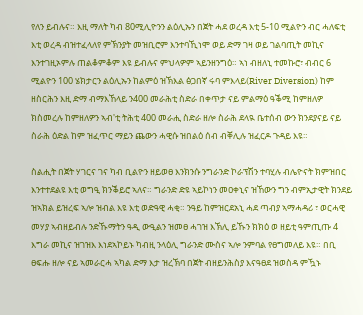የለን ይብሉና። እዚ ማለት ካብ 80ሚሊዮንን ልዕሊኡን በጀት ሓደ ወረዳ እቲ 5-10 ሚልዮን ብር ሓለፍቲ እቲ ወረዳ ብዝተፈላለየ ምኽንያት መዝቢሮም እንተባኺነሞ ወይ ድማ ገዛ ወይ ገልባጢት መኪና እንተገዚኦምሉ ጠልቆምቆም እዩ ይብሉና ምህላዎም ኣይንዘንግዕ። ኣነ ብዘለኒ ተመኩሮ፣ ብብር 6 ሚልዮን 100 ሄክታርን ልዕሊኡን ከልምዕ ዝኽእል ፅጋበኛ ሩባ ምእላይ(River Diversion) ከም ዘስርሕን እዚ ድማ ብማእኸላይ ን400 መራሕቲ ስድራ በቀጥታ ናይ ምልማዕ ዓቕሚ ከምዘለዎ ክስመረሉ ከምዘለዎን ኣብ'ቲ ትሕቲ 400 መራሒ ስድራ ዘሎ ስራሕ ደላዪ ቤተሰብ ውን ክንደያናይ ናይ ስራሕ ዕድል ከም ዝፈጥር ማይን ጨውን ሓዊሱ ዝበልዕ ሰብ ብቐሊሉ ዝፈርዶ ጉዳይ እዩ።

ስልሒት በጀት ሃገርና ገና ካብ ቢልዮን ዘይወፀ እንክንሱ ንግራንድ ኮራፕሽን ተባሂሉ ብሌዮናት ክምዝበር እንተተደልዩ እቲ ወግዒ ክንቕይሮ ኣለና። ግራንድ ድዩ ኣይኮነን መዐቀኒና ዝኸውን ግን ብምኢታዊት ክንደይ ዝኣክል ይዝረፍ ኣሎ ዝብል እዩ እቲ ወድዓዊ ሓቂ። ንዓይ ከምዝርደአኒ ሓደ ጣብያ ኣማሓዳሪ ፣ ወርሓዊ መሃያ ኣብዘይብሉ ንድኹማትን ዓዲ ውዒልን ዝመፀ ሓገዝ እኽሊ ይኹን ክክዕ ወ ዘይቲ ዓምጢጡ 4 እግራ መኪና ዝገዝእ እነደኣኮይኑ ካብዚ ንላዕሊ ግራንድ ሙስና ኣሎ ንምባል የፀግመለይ እዩ። በቢ ፀፍሑ ዘሎ ናይ ኣመራርሓ ኣካል ድማ እታ ዝረኽባ በጀት ብዘይንሕስያ እናዓፀደ ዝወስዳ ምዃኑ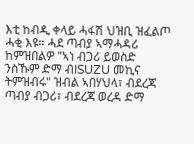እቲ ከብዲ ቀላይ ሓፋሽ ህዝቢ ዝፈልጦ ሓቂ እዩ። ሓደ ጣብያ ኣማሓዳሪ ከምዝበልዎ "ኣነ ብጋሪ ይወስድ ንስኹም ድማ ብISUZU መኪና ትምዝብሩ" ዝብል ኣበሃህላ፣ ብደረጃ ጣብያ ብጋሪ፣ ብደረጃ ወረዳ ድማ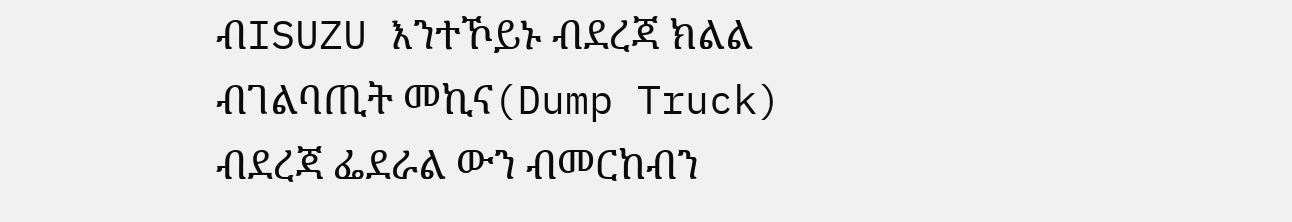ብISUZU እንተኾይኑ ብደረጃ ክልል ብገልባጢት መኪና(Dump Truck) ብደረጃ ፌደራል ውን ብመርከብን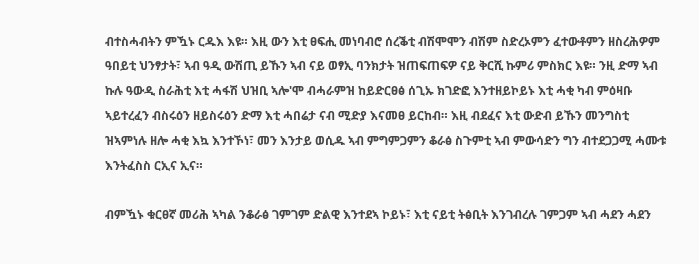ብተስሓብትን ምዃኑ ርዱእ እዩ። እዚ ውን እቲ ፀፍሒ መነባብሮ ሰረቕቲ ብሽሞሞን ብሽም ስድረኦምን ፈተውቶምን ዘስረሕዎም ዓበይቲ ህንፃታት፣ ኣብ ዓዲ ውሽጢ ይኹን ኣብ ናይ ወፃኢ ባንክታት ዝጠፍጠፍዎ ናይ ቅርሺ ኩምሪ ምስክር እዩ። ንዚ ድማ ኣብ ኩሉ ዓውዲ ስራሕቲ እቲ ሓፋሽ ህዝቢ ኣሎ'ሞ ብሓራምዝ ከይድርፀፅ ሰጊኡ ክገድፎ እንተዘይኮይኑ እቲ ሓቂ ካብ ምዕዛቡ ኣይተረፈን ብስሩዕን ዘይስሩዕን ድማ እቲ ሓበሬታ ናብ ሚድያ እናመፀ ይርከብ። እዚ ብደፈና እቲ ውድብ ይኹን መንግስቲ ዝኣምነሉ ዘሎ ሓቂ እኳ እንተኾነ፣ መን እንታይ ወሲዱ ኣብ ምግምጋምን ቆራፅ ስጉምቲ ኣብ ምውሳድን ግን ብተደጋጋሚ ሓሙቱ እንትፈስስ ርኢና ኢና።

ብምዃኑ ቁርፀኛ መሪሕ ኣካል ንቆራፅ ገምገም ድልዊ እንተደኣ ኮይኑ፣ እቲ ናይቲ ትፅቢት እንገብረሉ ገምጋም ኣብ ሓደን ሓደን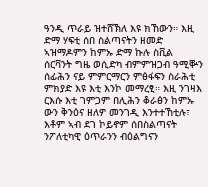ዓንዲ ጥራይ ዝተሸኽለ እዩ ክኸውን። እዚ ድማ ሃፍቲ ሰበ ስልጣናትን ዘመድ ኣዝማዶምን ከምኡ ድማ ኩሉ ስቪል ሰርቫንት ግዜ ወሲድካ ብምምዝጋብ ዓሚቝን ሰፊሕን ናይ ምምርማርን ምፅፋፍን ስራሕቲ ምክያድ እዩ እቲ እንኮ መማረፂ። እዚ ንገዛእ ርእሱ እቲ ገምጋም በሊሕን ቆራፅን ከምኡ ውን ቅንዕና ዘለዎ መንገዲ እንተተኸቲሉ፣ እቶም ኣብ ደገ ኮይኖም ሰበስልጣናት ንፖለቲካዊ ዕጥራንን ብዕልግናን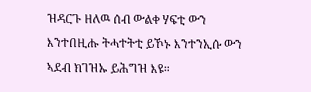ዝዳርጉ ዘለዉ ሰብ ውልቀ ሃፍቲ ውን እንተበዚሑ ትሓተትቲ ይኾኑ እንተንኢሱ ውን ኣደብ ክገዝኡ ይሕግዝ እዩ።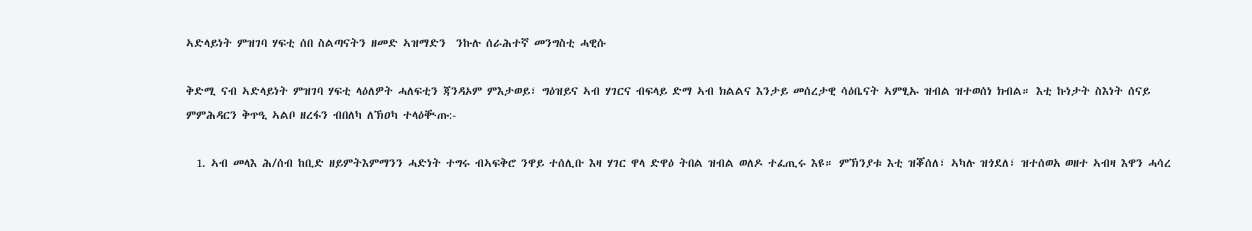ኣድላይነት ምዝገባ ሃፍቲ ሰበ ስልጣናትን ዘመድ ኣዝማድን  ንኩሉ ሰራሕተኛ መንግስቲ ሓዊሱ

ቅድሚ ናብ ኣድላይነት ምዝገባ ሃፍቲ ላዕለዎት ሓለፍቲን ጃንዳኦም ምእታወይ፣ ግዕዝይና ኣብ ሃገርና ብፍላይ ድማ ኣብ ክልልና እንታይ መሰረታዊ ሳዕቤናት ኣምፂኡ ዝብል ዝተወሰነ ክብል። እቲ ኩነታት ስእነት ሰናይ ምምሕዳርን ቅጥዒ ኣልቦ ዘረፋን ብበለካ ለኽዐካ ተላዕቚጡ:-

  1. ኣብ መላእ ሕ/ሰብ ከቢድ ዘይምትእምማንን ሓድነት ተግሩ ብኣፍቅሮ ንዋይ ተሰሊቡ እዛ ሃገር ዋላ ድዋዕ ትበል ዝብል ወለዶ ተፈጢሩ እዩ። ምኽንያቱ እቲ ዝቖሰለ፣ ኣካሉ ዝጎደለ፣ ዝተሰወአ ወዘተ ኣብዛ እዋን ሓሳረ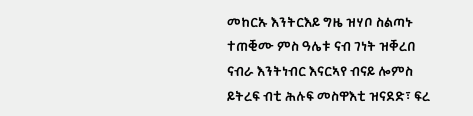መከርኡ እንትርእይ ግዜ ዝሃቦ ስልጣኑ ተጠቒሙ ምስ ዓሌቱ ናብ ገነት ዝቐረበ ናብራ እንትነብር እናርኣየ ብናይ ሎምስ ይትረፍ ብቲ ሕሉፍ መስዋእቲ ዝናደድ፣ ፍረ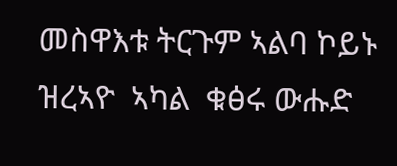መስዋእቱ ትርጉም ኣልባ ኮይኑ ዝረኣዮ  ኣካል  ቁፅሩ ውሑድ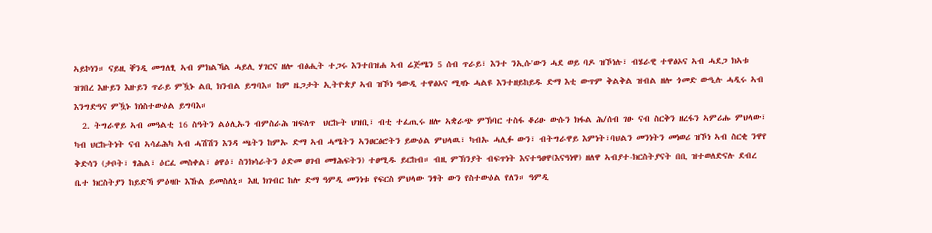ኣይኮነን። ናይዚ ቐንዲ መግለፂ ኣብ ምክልኻል ሓይሊ ሃገርና ዘሎ ብፅሒት ተጋሩ እንተበዝሐ ኣብ ሬጅሜን 5 ሰብ ጥራይ፣ እንተ ንኢሱ'ውን ሓደ ወይ ባዶ ዝኾነሉ፣ ብሄራዊ ተዋፅኦና ኣብ ሓደጋ ክኣቱ ዝገበረ እዙይን እዙይን ጥራይ ምዃኑ ልቢ ክንብል ይግባእ። ከም ዜጋታት ኢትዮጵያ ኣብ ዝኾነ ዓውዲ ተዋፅኦና ሚዛኑ ሓልዩ እንተዘይከይዱ ድማ እቲ ውጥም ቅልቅል ዝብል ዘሎ ጎመድ ውዒሉ ሓዲሩ ኣብ እንግድዓና ምዃኑ ክነስተውዕል ይግባእ።
  2. ትግራዋይ ኣብ መዓልቲ 16 ስዓትን ልዕሊኡን ብምስራሕ ዝፍለጥ  ህርኩት ህዝቢ፣ ብቲ ተፈጢሩ ዘሎ ኣቋራጭ ምኽባር ተስፋ ቆሪፁ ውሱን ክፋል ሕ/ሰብ ገፁ ናብ ስርቅን ዘረፋን ኣምሪሑ ምህላው፣  ካብ ህርኩትነት ናብ ኣሳፊሕካ ኣብ ሓሽሽን እንዳ ጫትን ከምኡ ድማ ኣብ ሓሜትን ኣንፀርፅሮትን ይውዕል ምህላዉ፣ ካብኡ ሓሊፉ ውን፣ ብትግራዋይ እምነት፣ባህልን መንነትን መነወሪ ዝኾነ ኣብ ስርቂ ንዋየ ቅድሳን (ታቦት፣ ፃሕል፣ ዕርፈ መስቀል፣ ፅዋዕ፣ ስንክሳራትን ዕድመ ፀገብ መፃሕፍትን) ተፀሚዱ ይርከብ። ብዚ ምኽንያት ብፍጥነት እናተዓፀዋ(እናዓነዋ) ዘለዋ ኣብያተ-ክርስትያናት በቢ ዝተወለድናሉ ደብረ ቤተ ክርስትያን ከይድኻ ምዕዛቡ እኹል ይመስለኒ። እዚ ክገብር ከሎ ድማ ዓምዲ መንነቱ የፍርስ ምህላው ንፃት ውን የስተውዕል የለን። ዓምዲ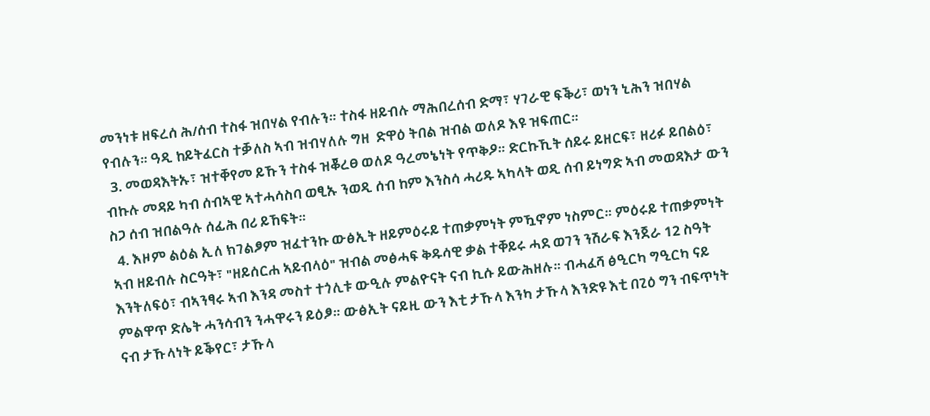መንነቱ ዘፍረሰ ሕ/ሰብ ተስፋ ዝበሃል የብሉን። ተስፋ ዘይብሉ ማሕበረሰብ ድማ፣ ሃገራዊ ፍቕሪ፣ ወነን ኒሕን ዝበሃል የብሉን። ዓዲ ከይትፈርስ ተቓለስ ኣብ ዝብሃለሉ ግዘ  ድዋዕ ትበል ዝብል ወለዶ እዩ ዝፍጠር።
  3. መወዳእትኡ፣ ዝተቐየመ ይኹን ተስፋ ዝቖረፀ ወለዶ ዓረመኔነት የጥቅዖ። ድርኩኺት ሰይሩ ይዘርፍ፣ ዘሪፉ ይበልዕ፣ ብኩሉ መዳይ ካብ ሰብኣዊ ኣተሓሳስባ ወፂኡ ንወዲ ሰብ ከም እንስሳ ሓሪዱ ኣካላት ወዲ ሰብ ይነግድ ኣብ መወዳእታ ውን ስጋ ሰብ ዝበልዓሉ ሰፊሕ በሪ ይኸፍት።
  4. እዞም ልዕል ኢለ ክገልፆም ዝፈተንኩ ውፅኢት ዘይምዕሩይ ተጠቃምነት ምዃኖም ነስምር። ምዕሩይ ተጠቃምነት ኣብ ዘይብሉ ስርዓት፣ "ዘይሰርሐ ኣይብላዕ" ዝብል መፅሓፍ ቅዱሳዊ ቃል ተቐይሩ ሓደ ወገን ንሽራፍ እንጀራ 12 ስዓት እንትለፍዕ፣ ብኣንፃሩ ኣብ እንዳ መስተ ተጎሊቱ ውዒሉ ምልዮናት ናብ ኪሱ ይውሕዘሉ። ብሓፈሻ ፅዒርካ ግዒርካ ናይ ምልዋጥ ድሌት ሓንሳብን ንሓዋሩን ይዕፆ። ውፅኢት ናይዚ ውን እቲ ታኹላ እንካ ታኹላ እንድዩ እቲ በጊዕ ግን ብፍጥነት ናብ ታኹላነት ይቕየር፣ ታኹላ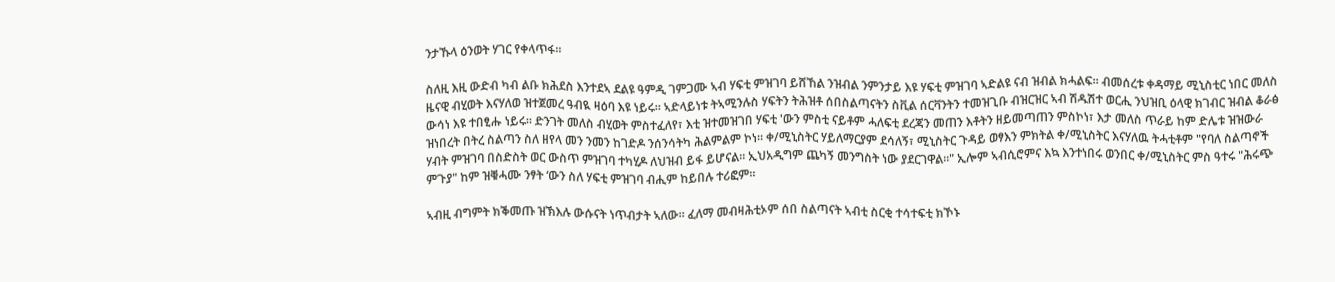ንታኹላ ዕንወት ሃገር የቀላጥፋ።

ስለዚ እዚ ውድብ ካብ ልቡ ክሕደስ እንተደኣ ደልዩ ዓምዲ ገምጋሙ ኣብ ሃፍቲ ምዝገባ ይሸኸል ንዝብል ንምንታይ እዩ ሃፍቲ ምዝገባ ኣድልዩ ናብ ዝብል ክሓልፍ። ብመሰረቱ ቀዳማይ ሚኒስቲር ነበር መለስ ዜናዊ ብሂወት እናሃለወ ዝተጀመረ ዓብዪ ዛዕባ እዩ ነይሩ። ኣድላይነቱ ትኣሚንሉስ ሃፍትን ትሕዝቶ ሰበስልጣናትን ስቪል ሰርቫንትን ተመዝጊቡ ብዝርዝር ኣብ ሽዱሽተ ወርሒ ንህዝቢ ዕላዊ ክገብር ዝብል ቆራፅ ውሳነ እዩ ተበፂሑ ነይሩ። ድንገት መለስ ብሂወት ምስተፈለየ፣ እቲ ዝተመዝገበ ሃፍቲ 'ውን ምስቲ ናይቶም ሓለፍቲ ደረጃን መጠን እቶትን ዘይመጣጠን ምስኮነ፣ እታ መለስ ጥራይ ከም ድሌቱ ዝዝውራ ዝነበረት በትረ ስልጣን ስለ ዘየላ መን ንመን ከገድዶ ንሰንሳትካ ሕልምልም ኮነ። ቀ/ሚኒስትር ሃይለማርያም ደሳለኝ፣ ሚኒስትር ጉዳይ ወፃእን ምክትል ቀ/ሚኒስትር እናሃለዉ ትሓቲቶም "የባለ ስልጣኖች ሃብት ምዝገባ በስድስት ወር ውስጥ ምዝገባ ተካሂዶ ለህዝብ ይፋ ይሆናል። ኢህአዲግም ጨካኝ መንግስት ነው ያደርገዋል።" ኢሎም ኣብሲሮምና እኳ እንተነበሩ ወንበር ቀ/ሚኒስትር ምስ ዓተሩ "ሕሩጭ ምጉያ" ከም ዝቑሓሙ ንፃት ‘ውን ስለ ሃፍቲ ምዝገባ ብሒም ከይበሉ ተሪፎም።

ኣብዚ ብግምት ክቕመጡ ዝኽእሉ ውሱናት ነጥብታት ኣለው። ፈለማ መብዛሕቲኦም ሰበ ስልጣናት ኣብቲ ስርቂ ተሳተፍቲ ክኾኑ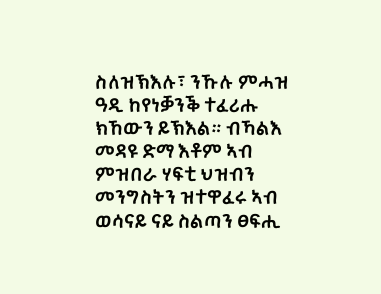ስለዝኽእሉ፣ ንኹሉ ምሓዝ ዓዲ ከየነቓንቕ ተፈሪሑ ክኸውን ይኽእል። ብኻልእ መዳዩ ድማ እቶም ኣብ ምዝበራ ሃፍቲ ህዝብን መንግስትን ዝተዋፈሩ ኣብ ወሳናይ ናይ ስልጣን ፀፍሒ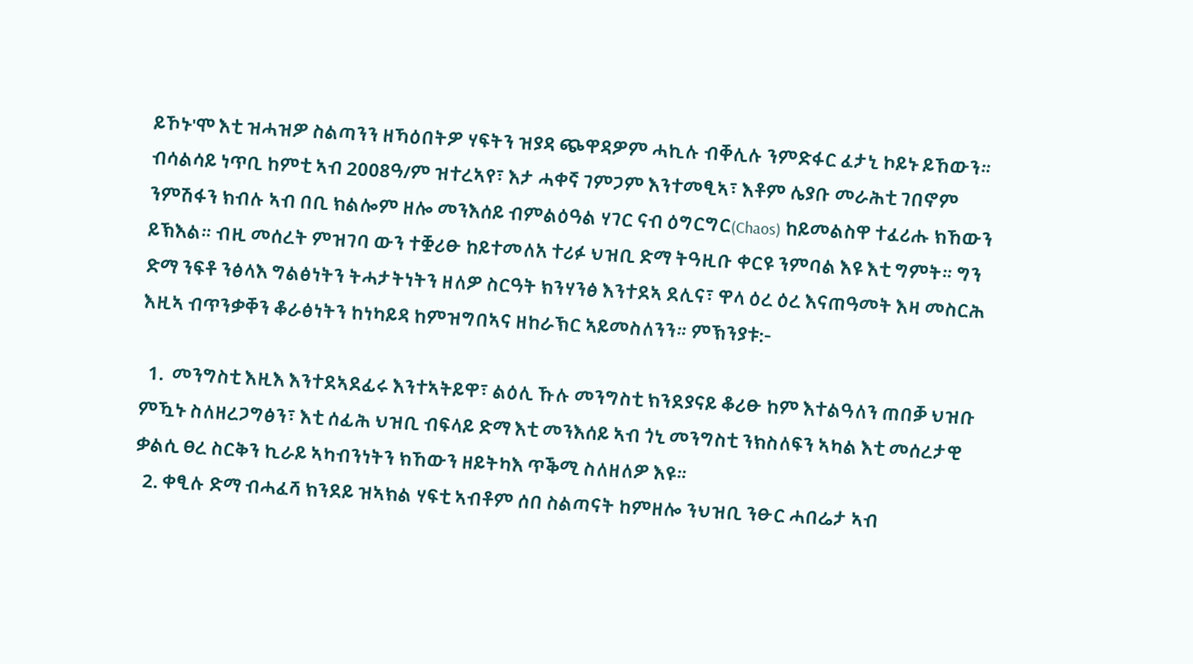ይኾኑ'ሞ እቲ ዝሓዝዎ ስልጣንን ዘኻዕበትዎ ሃፍትን ዝያዳ ጭዋዳዎም ሓኪሉ ብቐሊሉ ንምድፋር ፈታኒ ኮይኑ ይኸውን። ብሳልሳይ ነጥቢ ከምቲ ኣብ 2008ዓ/ም ዝተረኣየ፣ እታ ሓቀኛ ገምጋም እንተመፂኣ፣ እቶም ሌያቡ መራሕቲ ገበኖም ንምሽፋን ክብሉ ኣብ በቢ ክልሎም ዘሎ መንእሰይ ብምልዕዓል ሃገር ናብ ዕግርግር(Chaos) ከይመልስዋ ተፈሪሑ ክኸውን ይኽእል። ብዚ መሰረት ምዝገባ ውን ተቛሪፁ ከይተመለአ ተሪፉ ህዝቢ ድማ ትዓዚቡ ቀርዩ ንምባል እዩ እቲ ግምት። ግን ድማ ንፍቶ ንፅላእ ግልፅነትን ትሓታትነትን ዘለዎ ስርዓት ክንሃንፅ እንተደኣ ደሊና፣ ዋላ ዕረ ዕረ እናጠዓመት እዛ መስርሕ እዚኣ ብጥንቃቐን ቆራፅነትን ከነካይዳ ከምዝግበኣና ዘከራኽር ኣይመስለንን። ምኽንያቱ:-

  1.  መንግስቲ እዚእ እንተደኣደፊሩ እንተኣትይዋ፣ ልዕሊ ኹሉ መንግስቲ ክንደያናይ ቆሪፁ ከም እተልዓለን ጠበቓ ህዝቡ ምዃኑ ስለዘረጋግፅን፣ እቲ ሰፊሕ ህዝቢ ብፍላይ ድማ እቲ መንእሰይ ኣብ ጎኒ መንግስቲ ንክስለፍን ኣካል እቲ መሰረታዊ ቃልሲ ፀረ ስርቅን ኪራይ ኣካብንነትን ክኸውን ዘይትካእ ጥቕሚ ስለዘለዎ እዩ።
  2. ቀፂሉ ድማ ብሓፈሻ ክንደይ ዝኣክል ሃፍቲ ኣብቶም ሰበ ስልጣናት ከምዘሎ ንህዝቢ ንፁር ሓበሬታ ኣብ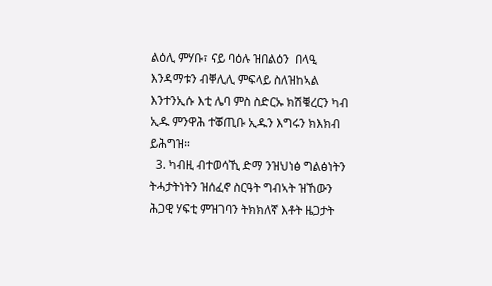ልዕሊ ምሃቡ፣ ናይ ባዕሉ ዝበልዕን  በላዒ እንዳማቱን ብቐሊሊ ምፍላይ ስለዝከኣል እንተንኢሱ እቲ ሌባ ምስ ስድርኡ ክሽቑረርን ካብ ኢዱ ምንዋሕ ተቖጢቡ ኢዱን እግሩን ክእክብ ይሕግዝ።
  3. ካብዚ ብተወሳኺ ድማ ንዝህነፅ ግልፅነትን ትሓታትነትን ዝሰፈኖ ስርዓት ግብኣት ዝኸውን ሕጋዊ ሃፍቲ ምዝገባን ትክክለኛ እቶት ዜጋታት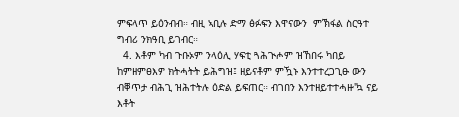ምፍላጥ ይዕንብብ። ብዚ ኣቢሉ ድማ ፅፉፍን እዋናውን  ምኽፋል ስርዓተ ግብሪ ንክዓቢ ይገብር።
  4. እቶም ካብ ጉቡኦም ንላዕሊ ሃፍቲ ጓሕጒሖም ዝኸበሩ ካበይ ከምዘምፀእዎ ክትሓትት ይሕግዝ፤ ዘይናቶም ምዃኑ እንተተረጋጊፁ ውን ብቐጥታ ብሕጊ ዝሕተትሉ ዕድል ይፍጠር። ብገበን እንተዘይተተሓዙ'ኳ ናይ እቶት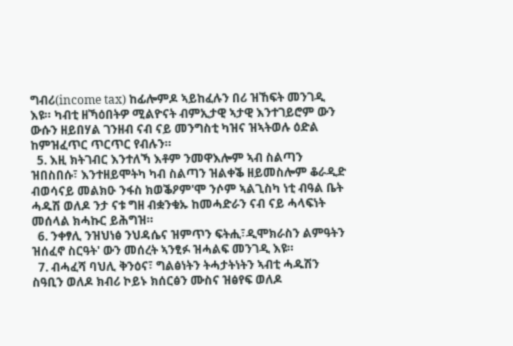ግብሪ(income tax) ከፊሎምዶ ኣይከፈሉን በሪ ዝኸፍት መንገዲ እዩ። ካብቲ ዘኻዕበትዎ ሚልዮናት ብምኢታዊ ኣታዊ እንተገይሮም ውን ውሱን ዘይበሃል ገንዘብ ናብ ናይ መንግስቲ ካዝና ዝኣትወሉ ዕድል ከምዝፈጥር ጥርጥር የብሉን።
  5. እዚ ክትገብር እንተለኻ እቶም ንመዋእሎም ኣብ ስልጣን ዝበስበሱ፣ እንተዘይሞትካ ካብ ስልጣን ዝልቀቕ ዘይመስሎም ቆራዲድ ብወሳናይ መልክዑ ንፋስ ክወቕዖም'ሞ ንሶም ኣልጊስካ ነቲ ብዓል ቤት ሓዱሽ ወለዶ ንታ ናቱ ግዘ ብቋንቁኡ ከመሓድራን ናብ ናይ ሓላፍነት መሰላል ክሓኩር ይሕግዝ።
  6. ንቀፃሊ ንዝህነፅ ንህዳሴና ዝምጥን ፍትሒ፣ዲሞክራስን ልምዓትን ዝሰፈኖ ስርዓት' ውን መሰረት ኣንፂፉ ዝሓልፍ መንገዲ እዩ።
  7. ብሓፈሻ ባህሊ ቅንዕና፣ ግልፅነትን ትሓታትነትን ኣብቲ ሓዱሽን ስዓቢን ወለዶ ክብሪ ኮይኑ ክሰርፅን ሙስና ዝፅየፍ ወለዶ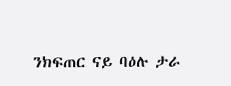ንክፍጠር ናይ ባዕሉ ታራ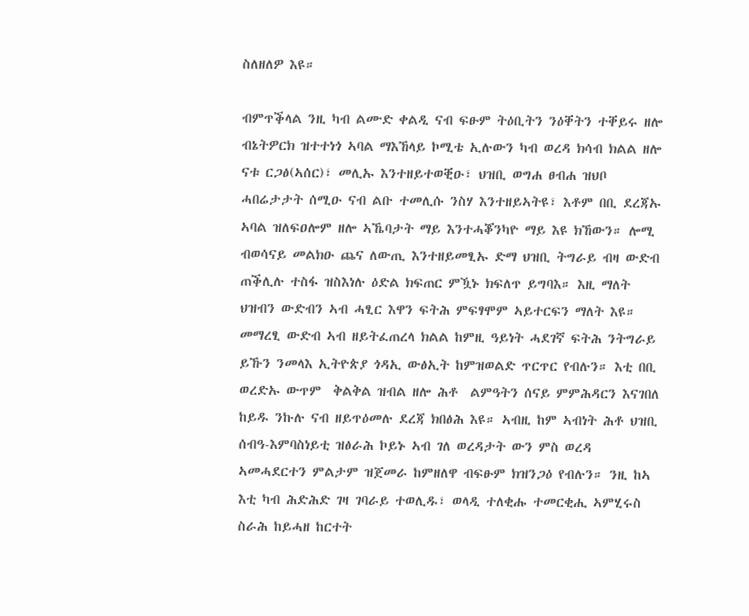ስለዘለዎ እዩ።

ብምጥቕላል ንዚ ካብ ልሙድ ቀልዲ ናብ ፍፁም ትዕቢትን ንዕቐትን ተቐይሩ ዘሎ ብኔትዎርክ ዝተተነጎ ኣባል ማእኸላይ ኮሚቴ ኢሉውን ካብ ወረዳ ክሳብ ክልል ዘሎ ናቱ ርጋፅ(ኣሰር)፣ መሊኡ እንተዘይተወቒዑ፣ ህዝቢ ወግሐ ፀብሐ ዝህቦ ሓበሬታታት ሰሚዑ ናብ ልቡ ተመሊሱ ንስሃ እንተዘይኣትዩ፣ እቶም በቢ ደረጃኡ ኣባል ዝለፍዐሎም ዘሎ ኣኼባታት ማይ እንተሓቖንካዮ ማይ እዩ ክኸውን። ሎሚ ብወሳናይ መልክዑ ጨና ለውጢ እንተዘይመፂኡ ድማ ህዝቢ ትግራይ ብዛ ውድብ ጠቕሊሉ ተስፋ ዝስእነሉ ዕድል ክፍጠር ምዃኑ ክፍለጥ ይግባእ። እዚ ማለት ህዝብን ውድብን ኣብ ሓፂር እዋን ፍትሕ ምፍፃሞም ኣይተርፍን ማለት እዩ። መማረፂ ውድብ ኣብ ዘይትፈጠረላ ክልል ከምዚ ዓይነት ሓደገኛ ፍትሕ ንትግራይ ይኹን ንመላእ ኢትዮጵያ ጎዳኢ ውፅኢት ከምዝወልድ ጥርጥር የብሉን። እቲ በቢ ወረድኡ ውጥም  ቅልቅል ዝብል ዘሎ ሕቶ  ልምዓትን ሰናይ ምምሕዳርን እናገበለ ከይዱ ንኩሉ ናብ ዘይጥዕመሉ ደረጃ ክበፅሕ እዩ። ኣብዚ ከም ኣብነት ሕቶ ህዝቢ ሰብዓ-እምባስነይቲ ዝፅራሕ ኮይኑ ኣብ ገለ ወረዳታት ውን ምስ ወረዳ ኣመሓደርተን ምልታም ዝጀመራ ከምዘለዋ ብፍፁም ክዝንጋዕ የብሉን። ንዚ ከኣ እቲ ካብ ሕድሕድ ገዛ ገባራይ ተወሊዱ፣ ወላዲ ተለቂሑ ተመርቂሒ ኣምሂሩስ ስራሕ ከይሓዘ ከርተት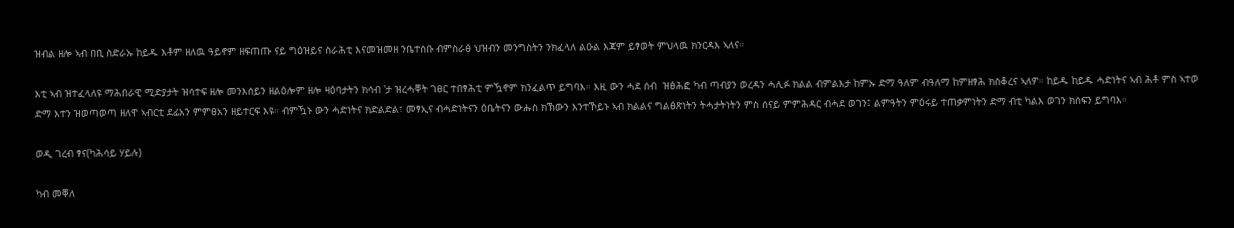ዝብል ዘሎ ኣብ በቢ ስድራኡ ከይዱ እቶም ዘለዉ ዓይኖም ዘፍጠጡ ናይ ግዕዝይና ስራሕቲ እናመዝመዘ ንቤተሰቡ ብምስራፅ ህዝብን መንግስትን ንክፈላለ ልዑል እጃም ይፃወት ምህላዉ ክንርዳእ ኣለና።

እቲ ኣብ ዝተፈላለዩ ማሕበራዊ ሚድያታት ዝሳተፍ ዘሎ መንእሰይን ዘልዕሎም ዘሎ ዛዕባታትን ክሳብ 'ታ ዝረሓቐት ገፀር ተበፃሕቲ ምዃኖም ክንፈልጥ ይግባእ። እዚ ውን ሓደ ሰብ  ዝፅሕፎ ካብ ጣብያን ወረዳን ሓሊፉ ክልል ብምልእታ ከምኡ ድማ ዓለም ብዓለማ ከምዘፃሕ ክስቆረና ኣለዎ። ከይዱ ከይዱ ሓድነትና ኣብ ሕቶ ምስ ኣተወ ድማ እተን ዝወጣወጣ ዘለዋ ኣብርቲ ደፊአን ምምፀአን ዘይተርፍ እዩ። ብምዃኑ ውን ሓድነትና ክድልድል፣ መፃኢና ብሓድነትናን ዕቤትናን ውሑስ ክኽውን እንተኾይኑ ኣብ ክልልና ግልፅጽነትን ትሓታትነትን ምስ ሰናይ ምምሕዳር ብሓደ ወገን፤ ልምዓትን ምዕሩይ ተጠቃምነትን ድማ ብቲ ካልእ ወገን ክሰፍን ይግባእ።

ወዲ ገረብ ፃና(ካሕሳይ ሃይሉ)

ካብ መቐለ